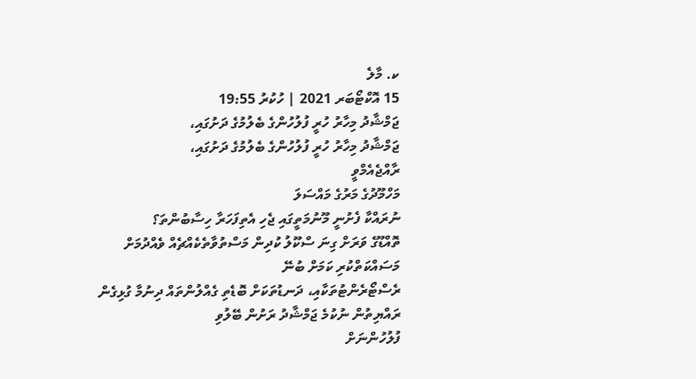ކ. މާލެ
15 އޮކްޓޯބަރ 2021 | ހުކުރު 19:55
ޖަމްޝާދު މިހާރު ހުރީ ފުލުހުންގެ ބެލުމުގެ ދަށުގައި،
ޖަމްޝާދު މިހާރު ހުރީ ފުލުހުންގެ ބެލުމުގެ ދަށުގައި،
ރާއްޖެއެމްވީ
މަހްމޫދުގެ މަރުގެ މައްސަލަ
ނުރައްކާ ފެށުނީ މޫނުމަތީގައި ޖެހި އެތިފަހަރާ ހިސާބުންތަ؟
ތޮއްޑޫގެ ވަރަށް ގިނަ ސްކޫލު ކުދިން މަސްތުވާތެކެއްޗެއް ވެއްދުމަށް މަސައްކަތްކުރި ކަމަށް ބުނޭ
ރެސްޓޯރެންޓުތަކާއި، ދަނޑުތަކަށް ބޮޑެތި ގެއްލުންތައް ދިނުމާ ގުޅިގެން ރައްޔިތުން ނުކުމެ ޖަމްޝާދު ރަށުން ބޭލުވި
ފުލުހުންނަށް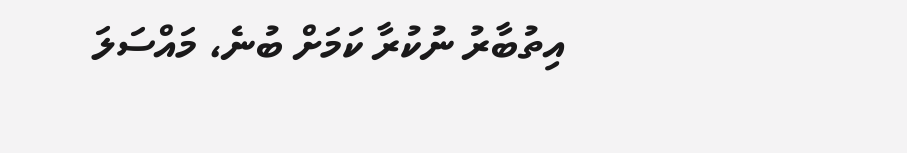އިތުބާރު ނުކުރާ ކަމަށް ބުނެ، މައްސަލަ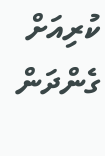ކުރިއަށް ގެންދަން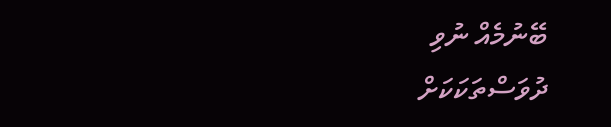ބޭނުމެއް ނުވި
ދުވަސްތަކަކަށް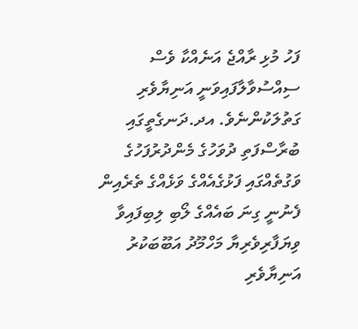ފަހު މުޅި ރާއްޖެ އަނެއްކާ ވެސް ސިއްސުވާލާފައިވަނީ އަނިޔާވެރި ގަތުލަކުންނެވެ. އދ.ދަނގެތީގައި ބުރާސްފަތި ދުވަހުގެ މެންދުރުފަހުގެ ވަގުތެއްގައި ފަޅުގެއެއްގެ ވަޅެއްގެ ތެރެއިން ފެނުނީ ގިނަ ބައެއްގެ ލޯބި ލިބިފައިވާ ވިޔަފާރިވެރިޔާ މަހްމޫދު އަބޫބަކުރު އަނިޔާވެރި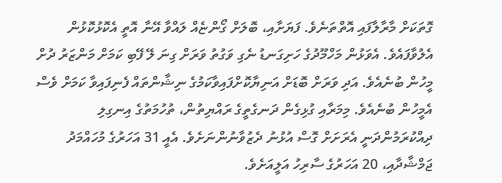ގޮތަކަށް މާރާލާފައި އޮތްތަނެވެ. ފަޔަށާއި، ބޮލަށް ގޯންޏެއް ލައްވާ އޭނާ އޮތީ އެކޮޅުކޮޅުން އެލުވާފައެވެ. އެވަޅުން މަހްމޫދުގެ ހަށިގަނޑު ނެގި ވަގުތު ވަރަށް ގިނަ ލޭ ފޭބި ކަމަށް މަންޒަރު ދުށް މީހުން ބުނެއެވެ. އަދި ވަރަށް ބޮޑަށް އަނިޔާކޮށްފައިވާކަމުގެ ނިޝާންތައް ފެނިފައިވާ ކަމަށް ވެސް އެމީހުން ބުނެއެވެ. މިމަރާއި ގުޅިގެން ދަނގެތީގެ ރައްޔިތުން، ތުހުމަތުގެ އިނގިލި ދިއްކުރަމުންދަނީ އެރަށަށް ގޮސް އުޅުނު ދެޒުވާނުންނަށެވެ. އެއީ 31 އަހަރުގެ މުހައްމަދު ޖަމްޝާދާއި، 20 އަހަރުގެ ސާރިހު އަލީއަށެވެ.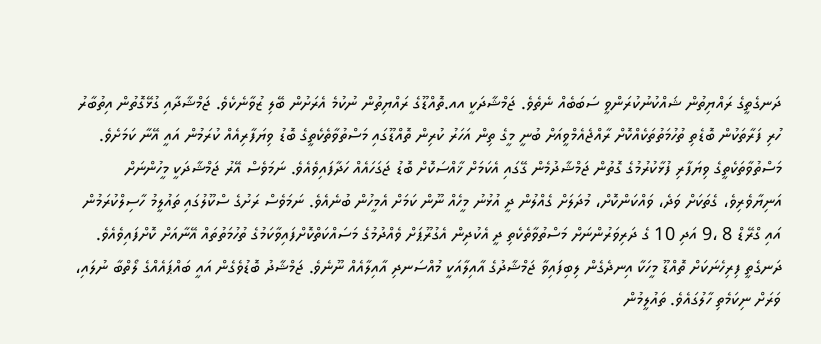ދަނގެތީގެ ރައްޔިތުން ޝައްކުނުކުރަންވީ ސަބަބެއް ނެތެވެ. ޖަމްޝާދަކީ އއ.ތޮއްޑޫގެ ރައްޔިތުން ނުކުމެ އެރަށުން ބޭލި ޒުވާނެކެވެ. ޖަމްޝާދާއި ގުޅޭގޮތުން އިތުބާރު ހުރި ފަރާތަކުން ބޮޑެތި ތުހުމަތުތަކެއްކޮށް ރާއްޖެއެމްވީއަށް ބުނީ މީގެ ތިން އަހަރު ކުރިން ތޮއްޑޫގައި މަސްތުވާތެކެތީގެ ބޮޑު ވިޔަފާރިއެއް ކުރަމުން އައީ އޭނާ ކަމަށެވެ. މަސްތުވާތަކެތީގެ ވިޔަފާރި ފުޅާކުރުމުގެ ގޮތުން ޖަމްޝާދުމެން ގޭގައި އެކަމަށް ޚާއްސަކޮށް ބޮޑު ޖަގަހައެއް ހަދާފައިވެއެވެ. ނަމަވެސް އޭރު ޖަމްޝާދަކީ މީހުންނަށް އަނިޔާވެރިވެ، ގެތަކަށް ވަދެ، ވައްކަންކޮށް، މުދަލަށް ގެއްލުން ދީ އުޅުނު މީހެއް ނޫން ކަމަށް އެމީހުން ބުނެއެވެ. ނަމަވެސް ރަށުގެ ސްކޫލުގައި ތައުލީމު ހާސިލްކުރަމުން އައި ގްރޭޑް 8 ،9 އަދި 10 ގެ ދަރިވަރުންނަށް މަސްތުވާތެކެތި ދީ އެކުދިން އެގުރޫޕަށް ވެއްދުމުގެ މަސައްކަތްކޮށްފައިވާކަމުގެ ތުހުމަތުތައް އޭނާއަށް ކޮށްފައިވެއެވެ.
ދަނގެތީ ފިރިހެނަކަށް ތޮއްޑޫ މީހަކާ އިނދެގެން ލިބިފައިވާ ޖަމްޝާދުގެ އާއިލާއަކީ މުއްސަނދި އާއިލާއެއް ނޫނެވެ. ޖަމްޝާދު ބޮޑުވެގެން އައީ ބައްޕައެއްގެ ލޯތްބާ ނުލައި، ވަރަށް ނިކަމެތި ހާލުގައެވެ. ތައުލީމުން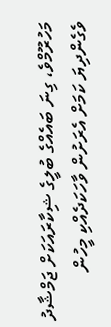މަހުރޫމްވެ، ގިނަ ބައެއްގެ ބުލީގެ ޝިކާރައަކަށް ޖަމްޝާދު ވެގެންދިޔަ ކަމަށް އެރަށުން ވާހަކަދެއްކި މީހުން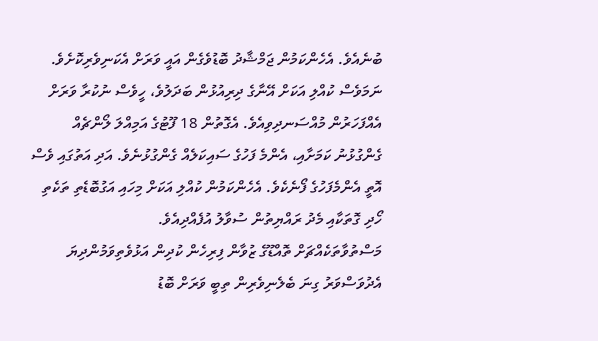ބުނެއެވެ. އެހެންކަމުން ޖަމްޝާދު ބޮޑުވެގެން އައީ ވަރަށް އެކަނިވެރިކޮށެވެ. ނަމަވެސް ކުއްލި އަކަށް އޭނާގެ ދިރިއުޅުން ބަދަލުވެ، ހީވެސް ނުކުރާ ވަރަށް އެއްފަހަރުން މުއްސަނދިވިއެވެ. އެގޮތުން 18 ފޫޓުގެ އަމިއްލަ ލޯންޗެއް ގެންގުޅުނު ކަމަށާއި، އެންމެ ފަހުގެ ސައިކަލެއް ގެންގުޅުނެވެ. އަދި އަތުގައި ވެސް އޮތީ އެންމެފަހުގެ ފޯނެކެވެ. އެހެންކަމުން ކުއްލި އަކަށް މިހައި އަގުބޮޑެތި ތަކެތި ހޯދި ގޮތަކާއި މެދު ރައްޔިތުން ސުވާލު އުފެއްދިއެވެ.
މަސްތުވާތަކެއްޗަށް ތޮއްޑޫގެ ޒުވާން ފިރިހެން ކުދިން އަޅުވެތިވަމުންދިޔަ އެދުވަސްވަރު ގިނަ ބެލެނިވެރިން ތިބީ ވަރަށް ބޮޑު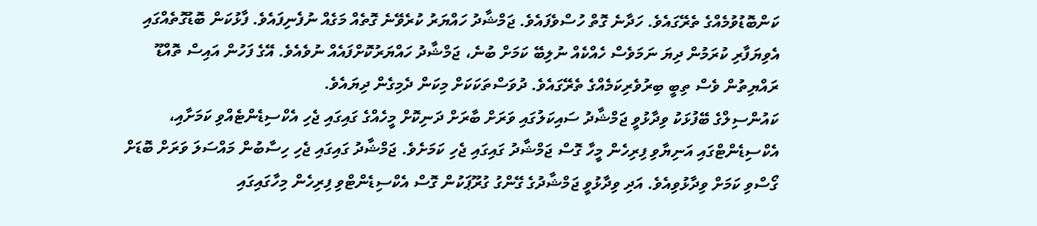ކަންބޮޑުވުމެއްގެ ތެރޭގައެވެ. ހަދާނެ ގޮތް ހުސްވެފައެވެ. ޖަމްޝާދު ހައްޔަރު ކުރެވޭނެ ގޮތެއް މަގެއް ނުފެނިފައެވެ. ފާޅުކަން ބޮޑުގޮތެއްގައި އެވިޔަފާރި ކުރަމުން ދިޔަ ނަމަވެސް ހެއްކެއް ނުލިބޭ ކަމަށް ބުނެ، ޖަމްޝާދު ހައްޔަރުކޮށްފައެއް ނުވެއެވެ. އޭގެ ފަހުން އައިސް ތޮއްޑޫ ރައްޔިތުން ވެސް ތިބީ ބިރުވެރިކަމެއްގެ ތެރޭގައެވެ. ދުވަސްތަކަކަށް މިކަން ދެމިގެން ދިޔައެވެ.
ކައުންސިލްގެ ބޭފުޅަކު ވިދާޅުވީ ޖަމްޝާދު ސައިކަލުގައި ވަރަށް ބާރަށް ދަނިކޮށް މީހެއްގެ ގައިގައި ޖެހި އެކްސިޑެންޓެއްވި ކަމަށާއި، އެކްސިޑެންޓްގައި އަނިޔާވި ފިރިހެން މީހާ ގޮސް ޖަމްޝާދު ގައިގައި ޖެހި ކަމަށެވެ. ޖަމްޝާދު ގައިގައި ޖެހި ހިސާބުން މައްސަލަ ވަރަށް ބޮޑަށް ގޯސްވި ކަމަށް ވިދާޅުވިއެވެ. އަދި ވިދާޅުވީ ޖަމްޝާދުގެ ގޭންގު ގުރޫޕަކުން ގޮސް އެކްސިޑެންޓްވި ފިރިހެން މިހާގައިގައި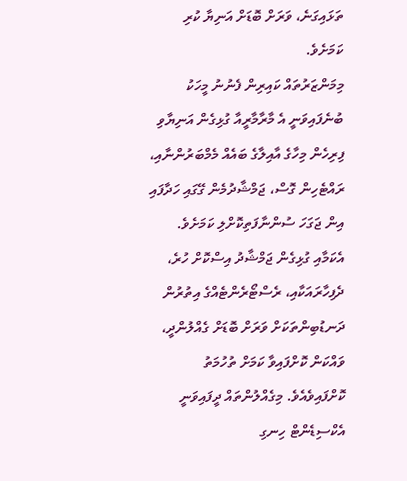ތަޅައިގަނެ، ވަރަށް ބޮޑަށް އަނިޔާ ކުރި ކަމަށެވެ.
މިމަންޒަރުތައް ކައިރިން ފެނުނު މީހަކު ބުނެފައިވަނީ އެ މާރާމާރީއާ ގުޅިގެން އަނިޔާވި ފިރިހެން މިހާގެ އާއިލާގެ ބައެއް މެމްބަރުންނާއި، ރައްޓެހިން ގޮސް، ޖަމްޝާދުމެން ގޭގައި ހަދާފައި އިން ޖަގަހަ ސުންނާފަތިކޮށްލި ކަމަށެވެ. އެކަމާއި ގުޅިގެން ޖަމްޝާދު އިސްކޮށް ހުރެ، ދެފިހާރައަކާއި، ރެސްޓޯރެންޓެއްގެ އިތުރުން ދަނޑުބިންތަކަށް ވަރަށް ބޮޑަށް ގެއްލުންދީ، ވައްކަން ކޮށްފައިވާ ކަމަށް ތުހުމަތު ކޮށްފައިވެއެވެ. މިގެއްލުންތައް ދީފައިވަނީ އެކްސިޑެންޓް ހިނގި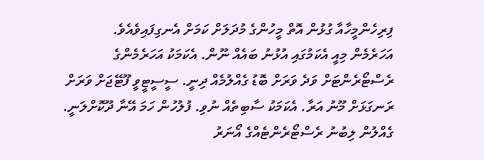ފިރިހެންމީހާއާ ގުޅުން އޮތް މީހުންގެ މުދަލަށް ކަމަށް އެނގިފައިވެއެވެ.
އަހަރެމެން މިއީ އެކަމުގައި އުޅުނު ބައެއް ނޫން. އެކަމަކު އަހަރެމެންގެ ރެސްޓޯރެންޓަށް ވަދެ ވަރަށް ބޮޑު ގެއްލުމެއް ދިނީ. ސީސީޓީވީ ފޫޓޭޖަށް ވަރަށް ރަނގަޅަށް މޫނު އަރާ. އެކަމަކު ސާބިތެއް ނުވި. ފުލުހުން ހަމަ އޭނާ ދޫކޮށްލަނީ.
ގެއްލުން ލިބުނު ރެސްޓޯރެންޓެއްގެ އޯނަރު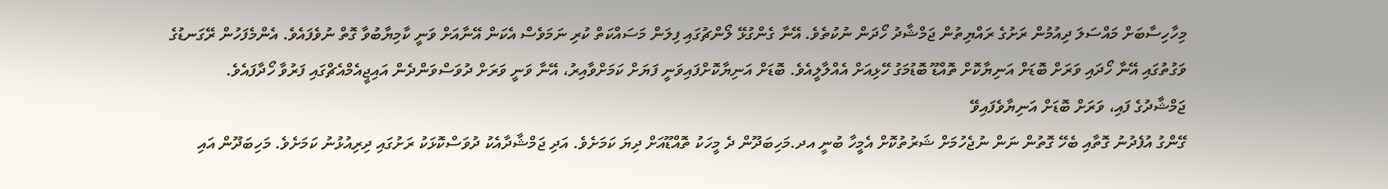މިހާހިސާބަށް މައްސަލަ ދިއުމުން ރަށުގެ ރައްޔިތުން ޖަމްޝާދު ހޯދަން ނުކުތެވެ. އޭނާ ގެންގުޅޭ ލޯންޗުގައި ފިލަން މަސައްކަތް ކުރި ނަމަވެސް އެކަން އޭނާއަށް ވަނީ ކާމިޔާބުވާ ގޮތް ނުވެފައެވެ. އެންމެފަހުން ރޭގަނޑުގެ ވަގުތުގައި އޭނާ ހޯދައި ވަރަށް ބޮޑަށް އަނިޔާކޮށް ތޮއްޑޫ ބޮޑުމަގު ހޭޅިއަށް އެއްލާލީއެވެ. ބޮޑަށް އަނިޔާކޮށްފައިވަނީ ފަޔަށް ކަމަށްވާއިރު، އޭނާ ވަނީ ވަރަށް ދުވަސްވަންދެން އައިޖީއެމްއެޗްގައި ފަރުވާ ހޯދާފައެވެ.
ޖަމްޝާދުގެ ފައި، ވަރަށް ބޮޑަށް އަނިޔާވެފައިވޭ
ގޭންގު އުފެދުނު ގޮތާއި ބެހޭ ގޮތުން ނަން ނުޖެހުމަށް ޝަރުތުކޮށް އެމީހާ ބުނީ އދ.މަހިބަދޫން ދެ މީހަކު ތޮއްޑޫއަށް ދިޔަ ކަމަށެވެ. އަދި ޖަމްޝާދާއެކު ދުވަސްކޮޅަކު ރަށުގައި ދިރިއުޅުނު ކަމަށެވެ. މަހިބަދޫން އައި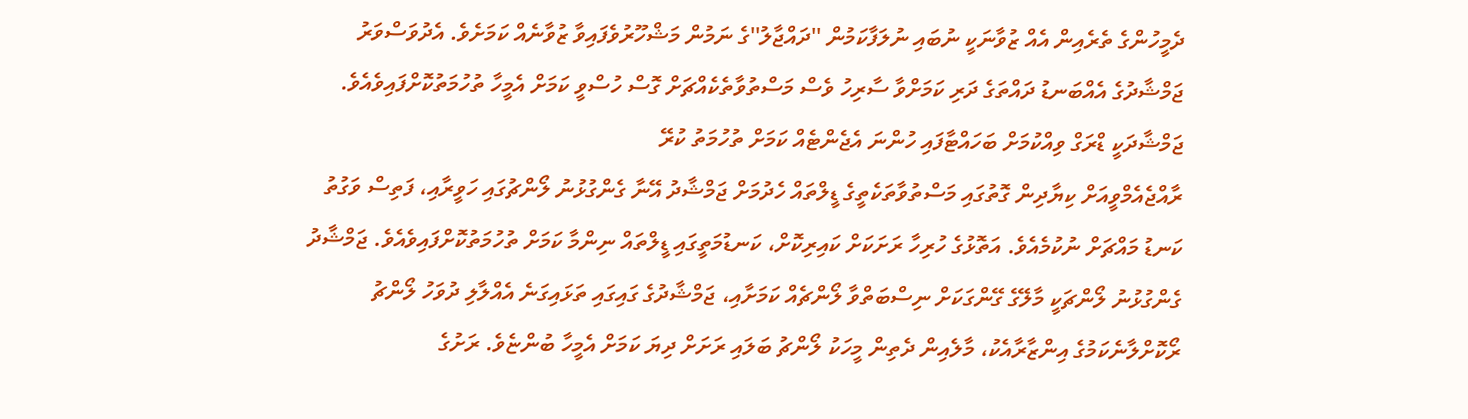ދެމީހުންގެ ތެރެއިން އެއް ޒުވާނަކީ ނުބައި ނުލަފާކަމުން ''ދައްޖާލު''ގެ ނަމުން މަޝްހޫރުވެފައިވާ ޒުވާނެއް ކަމަށެވެ. އެދުވަސްވަރު ޖަމްޝާދުގެ އެއްބަނޑު ދައްތަގެ ދަރި ކަމަށްވާ ސާރިހު ވެސް މަސްތުވާތެކެއްޗަށް ގޮސް ހުސްވީ ކަމަށް އެމީހާ ތުހުމަތުކޮށްފައިވެއެވެ.
ޖަމްޝާދަކީ ޑްރަގް ވިއްކުމަށް ބަހައްޓާފައި ހުންނަ އެޖެންޓެއް ކަމަށް ތުހުމަތު ކުރޭ
ރާއްޖެއެމްވީއަށް ކިޔާދިން ގޮތުގައި މަސްތުވާތަކެތީގެ ޑީލްތައް ހެދުމަށް ޖަމްޝާދު އޭނާ ގެންގުޅުނު ލޯންޗުގައި ހަވީރާއި، ފަތިސް ވަގުތު ކަނޑު މައްޗަށް ނުކުމެއެވެ. އަތޮޅުގެ ހުރިހާ ރަށަކަށް ކައިރިކޮށް، ކަނޑުމަތީގައި ޑީލްތައް ނިންމާ ކަމަށް ތުހުމަތުކޮށްފައިވެއެވެ. ޖަމްޝާދު ގެންގުޅުނު ލޯންޗަކީ މާލޭގެ ގޭންގަކަށް ނިސްބަތްވާ ލޯންޗެއް ކަމަށާއި، ޖަމްޝާދުގެ ގައިގައި ތަޅައިގަނެ އެއްލާލި ދުވަހު ލޯންޗު ރޯކޮށްލާނެކަމުގެ އިންޒާރާއެކު، މާލެއިން ދެތިން މީހަކު ލޯންޗު ބަލައި ރަށަށް ދިޔަ ކަމަށް އެމީހާ ބުންޏެވެ. ރަށުގެ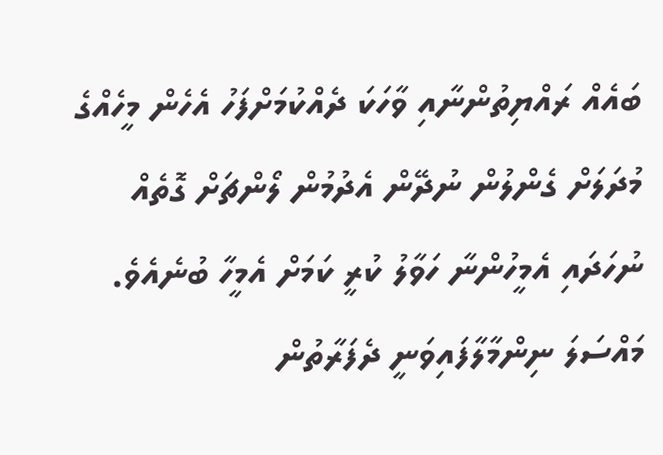ބައެއް ރައްޔިތުންނާއި ވާހަކަ ދެއްކުމަށްފަހު އެހެން މީހެއްގެ މުދަލަށް ގެންލުން ނުދޭން އެދުމުން ލޯންޗަށް ގޮތެއް ނުހަދައި އެމީހުންނާ ހަވާލު ކުރީ ކަމަށް އެމީހާ ބުނެއެވެ.
މައްސަލަ ނިންމާލާފައިވަނީ ދެފަރާތުން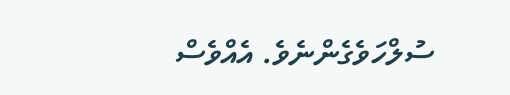ސުލްހަވެގެންނެވެ. އެއްވެސް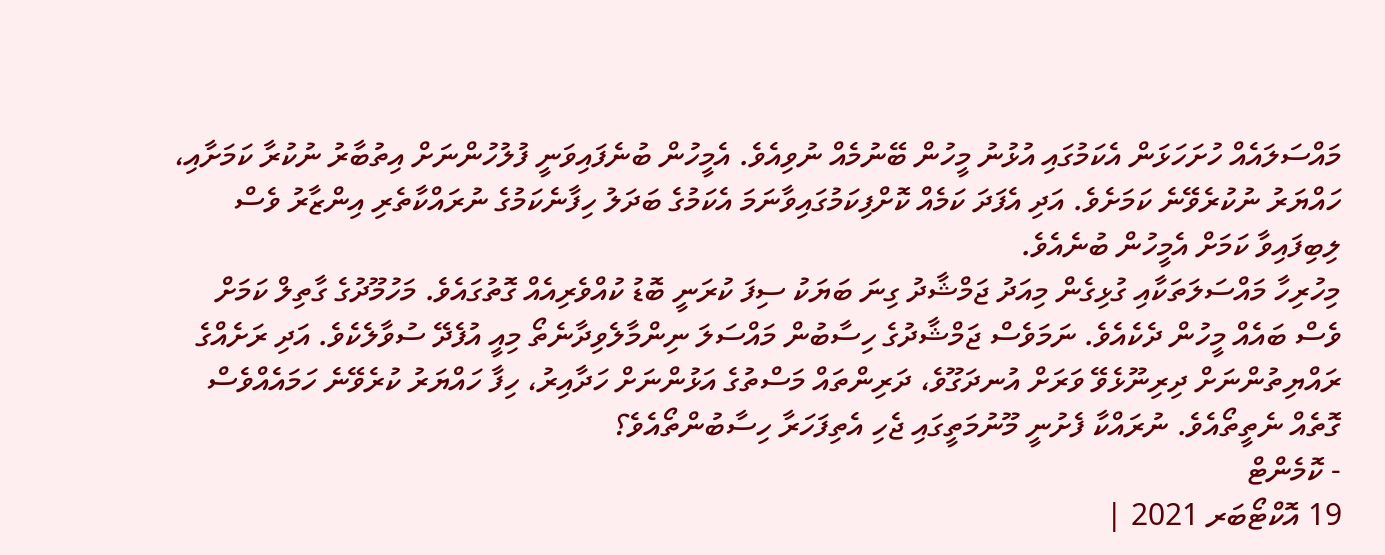މައްސަލައެއް ހުށަހަޅަން އެކަމުގައި އުޅުނު މީހުން ބޭނުމެއް ނުވިއެވެ. އެމީހުން ބުނެފައިވަނީ ފުލުހުންނަށް އިތުބާރު ނުކުރާ ކަމަށާއި، ހައްޔަރު ނުކުރެވޭނެ ކަމަށެވެ. އަދި އެފަދަ ކަމެއް ކޮށްފިކަމުގައިވާނަމަ އެކަމުގެ ބަދަލު ހިފާނެކަމުގެ ނުރައްކާތެރި އިންޒާރު ވެސް ލިބިފައިވާ ކަމަށް އެމީހުން ބުނެއެވެ.
މިހުރިހާ މައްސަލަތަކާއި ގުޅިގެން މިއަދު ޖަމްޝާދު ގިނަ ބަޔަކު ސިފަ ކުރަނީ ބޮޑު ކުއްވެރިއެއް ގޮތުގައެވެ. މަހުމޫދުގެ ގާތިލް ކަމަށް ވެސް ބައެއް މީހުން ދެކެއެވެ. ނަމަވެސް ޖަމްޝާދުގެ ހިސާބުން މައްސަލަ ނިންމާލެވިދާނެތޯ މިއީ އުފެދޭ ސުވާލެކެވެ. އަދި ރަށެއްގެ ރައްޔިތުންނަށް ދިރިނޫޅެވޭ ވަރަށް އުނދަގޫވެ، ދަރިންތައް މަސްތުގެ އަޅުންނަށް ހަދާއިރު، ހިފާ ހައްޔަރު ކުރެވޭނެ ހަމައެއްވެސް ގޮތެއް ނެތީތޯއެވެ. ނުރައްކާ ފެށުނީ މޫނުމަތީގައި ޖެހި އެތިފަހަރާ ހިސާބުންތޯއެވެ؟
- ކޮމެންޓް
19 އޮކްޓޯބަރ 2021 |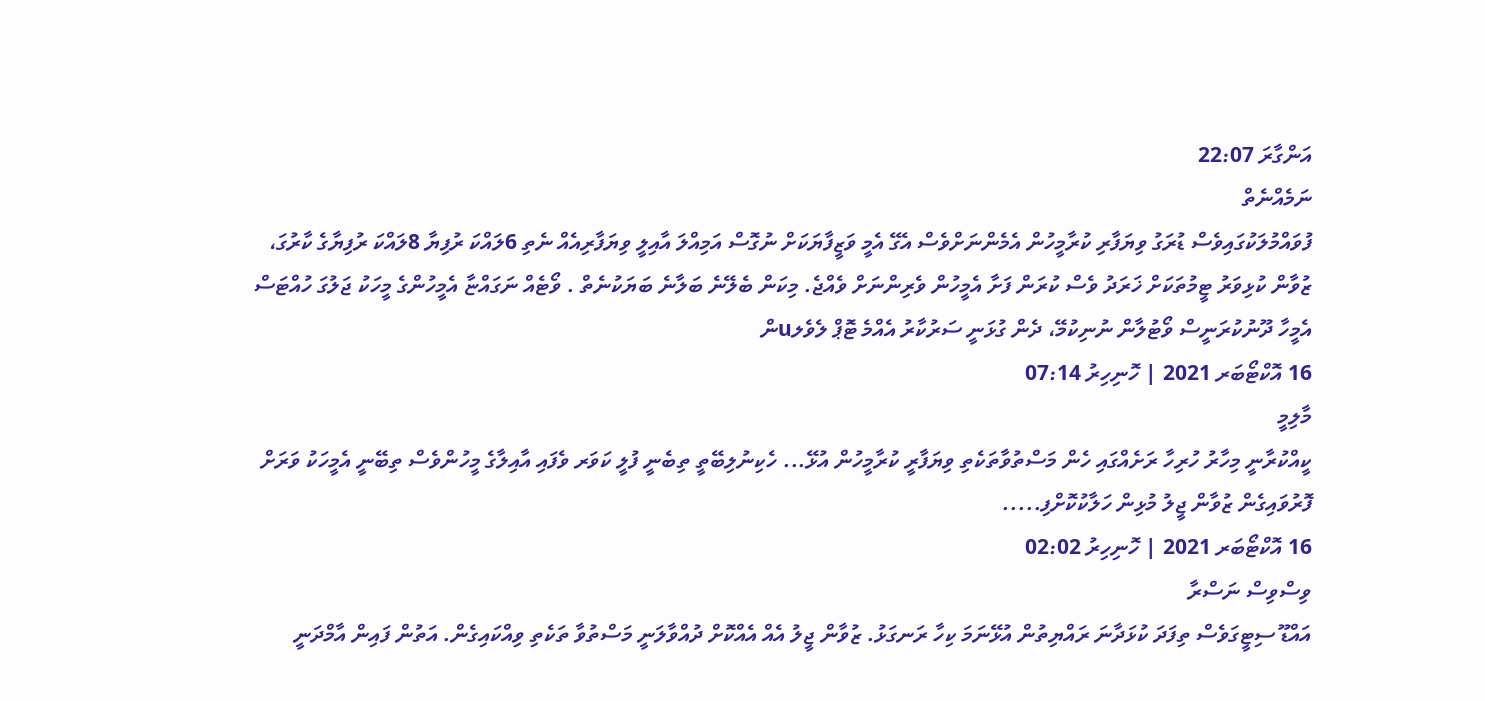އަންގާރަ 22:07
ނަމެއްނެތް
ފުވައްމުލަކުގައިވެސް ޑުރަގު ވިޔަފާރި ކުރާމީހުން އެމެންނަށްވެސް އެގޭ އެމީ ވަޒީފާޔަކަށް ނުގޮސް އަމިއްލަ އާއިލީ ވިޔަފާރިއެއް ނެތި 6ލައްކަ ރުފިޔާ 8ލައްކަ ރުފިޔާގެ ކާރުގަ، ޒުވާން ކުޅިވަރު ޓީމުތަކަށް ޚަރަދު ވެސް ކުރަން ފަށާ އެމީހުން ވެރިންނަށް ވެއްޖެ. މިކަން ބެލޭނެ ބަލާނެ ބަޔަކުނެތް . ވޯޓެއް ނަގައްޏާ އެމީހުންގެ މީހަކު ޖަލުގަ ހުއްޓަސް އެމީހާ ދޫނުކުރަނީސް ވޯޓުލާން ނުނިކުމޭ، ދެން ގުޅަނީ ސަރުކާރު އެއްމެ ޓޮޕް ލެވެލuން
16 އޮކްޓޯބަރ 2021 | ހޮނިހިރު 07:14
މާލިމީ
ކީއްކުރާނީ މިހާރު ހުރިހާ ރަށެއްގައި ހެން މަސްތުވާތަކެތި ވިޔަފާރީ ކުރާމީހުން އުޅޭ... ހެކިނުލިބޭތީ ތިބެނީ ފުލީ ކަވަރ ވެފައި އާއިލާގެ މީހުންވެސް ތިބޭނީ އެމީހަކު ވަރަށް ފޮރުވައިގެން ޒުވާން ޖީލު މުޅިން ހަލާކުކޮށްފި.....
16 އޮކްޓޯބަރ 2021 | ހޮނިހިރު 02:02
ވިސްވިސް ނަސްރާ
އައްޑޫ ސިޓީގަވެސް ތިފަދަ ކުޅަދާނަ ރައްޔިތުން އުޅޭނަމަ ކިހާ ރަނގަޅު. ޒުވާން ޖީލު އެއް އެއްކޮށް ދުއްވާލަނީ މަސްތުވާ ތަކެތި ވިއްކައިގެން. އަތުން ފައިން އާމްދަނީ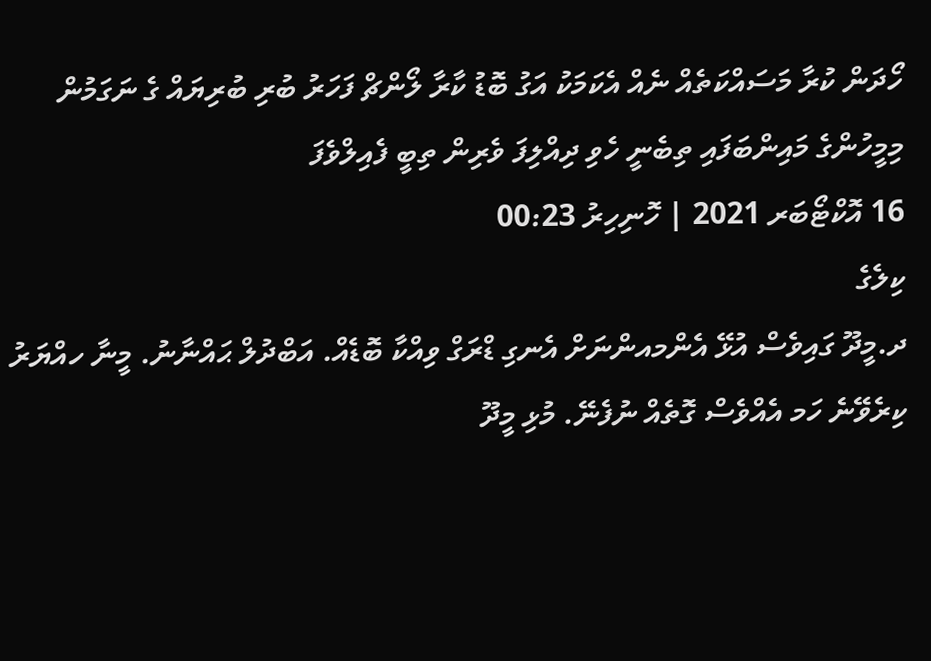ހޯދަން ކުރާ މަސައްކަތެއް ނެއް އެކަމަކު އަގު ބޮޑު ކާރާ ލޯންޗް ފަހަރު ބުރި ބުރިޔައް ގެ ނަގަމުން މިމީހުންގެ މައިންބަފައި ތިބެނީ ހެވި ދިއްލިފަ ވެރިން ތިބީ ފެއިލްވެފަ
16 އޮކްޓޯބަރ 2021 | ހޮނިހިރު 00:23
ކިލެގެ
ދ.މީދޫ ގައިވެސް އުޅޭ އެންމއންނަށް އެނގި ޑްރަގް ވިއްކާ ބޮޑެއް. އަބްދުލް ޙައްނާނު. މީނާ ހއްޔަރު ކިރެވޭނެ ހަމ އެއްވެސް ގޮތެއް ނުފެނޭ. މުޅި މީދޫ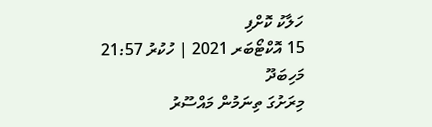ހަލާކު ކޮށްފި
15 އޮކްޓޯބަރ 2021 | ހުކުރު 21:57
މަހިބަދޫ
މިރަށުގަ ތިނަމުން މައްސޫރު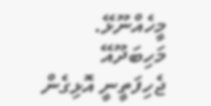މީހެއްނޫޅޭ. މަހިބަދޫއޭ ޖެހިފަތީނީ އޮޅިގެން